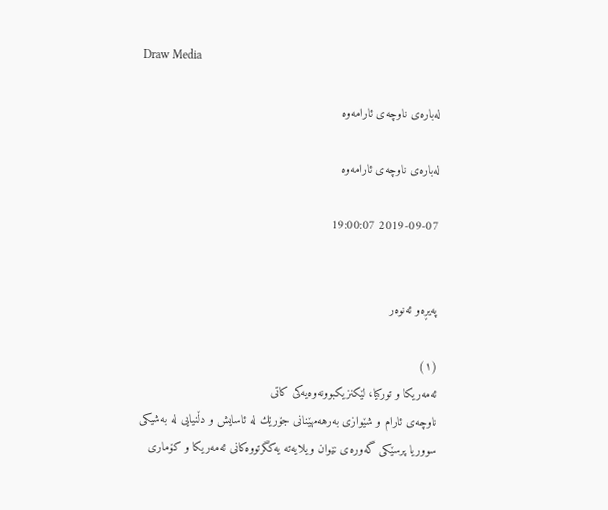Draw Media

لەبارەی ناوچەی ئارامەوە

لەبارەی ناوچەی ئارامەوە

2019-09-07 19:00:07


پەیڕەو ئەنوەر

(١)
ئه‌مه‌ریكا و توركیا، لێكنزیكبوونه‌وه‌یه‌كی كاتی
ناوچه‌ی ئارام و شێوازی به‌رهه‌مهێنانی جۆرێك له‌ ئاسایش و دڵنیایی له‌ به‌شیكی سووریا پرسێكی گه‌وره‌ی نێوان ویلایه‌ته‌ یه‌كگرتووه‌كانی ئه‌مه‌ریكا و كۆماری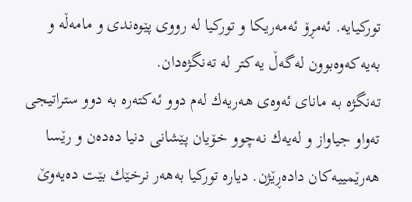توركیایه‌. ئه‌مڕۆ ئه‌مه‌ریكا و توركیا له‌ رووی پێوه‌ندی و مامه‌ڵه‌ و به‌یه‌كه‌وه‌بوون له‌گه‌ڵ یه‌كتر له‌ ته‌نگژه‌دان.
ته‌نگژه‌ به‌ مانای ئه‌وه‌ی هه‌ریه‌ك له‌م دوو ئه‌كته‌ره‌ به‌ دوو ستراتیجی ته‌واو جیاواز و له‌یه‌ك نه‌چوو خۆیان پێشانی دنیا ده‌ده‌ن و رێسا هه‌رێمییه‌كان داده‌ڕێژن. دیاره‌ توركیا به‌هه‌ر نرخێك بێت ده‌یه‌وێ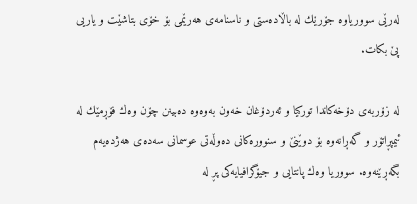له‌رێی سووریاوه‌ جۆرێك له‌ باڵاده‌ستی و ناسنامه‌ی هه‌رێمی بۆ خۆی بتاشێت و یاریی پێ بكات.

له‌ زۆربه‌ی دۆخه‌كاندا توركیا و ئه‌ردۆغان خه‌ون به‌وه‌وه‌ ده‌بینن چۆن وه‌ك فۆڕمێك له‌ ئیمپڕاتۆر و گه‌ڕانه‌وه‌ بۆ دوێنێ و سنووره‌كانی ده‌وڵه‌تی عوسمانی سه‌ده‌ی هه‌ژده‌یه‌م بگه‌ڕێنه‌وه‌. سووریا وه‌ك پانتایی و جیۆگرافیایه‌كی پڕ له‌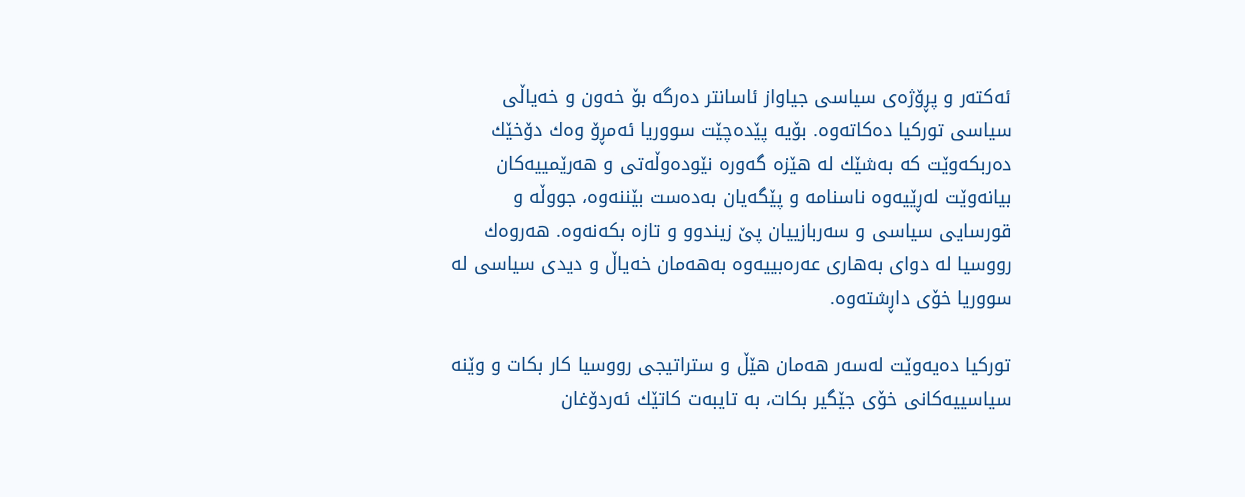ئه‌كته‌ر و پڕۆژه‌ی سیاسی جیاواز ئاسانتر ده‌رگه‌ بۆ خه‌ون و خه‌یاڵی سیاسی توركیا ده‌كاته‌وه‌. بۆیه‌ پێده‌چێت سووریا ئه‌مڕۆ وه‌ك دۆخێك ده‌ربكه‌وێت كه‌ به‌شێك له‌ هێزه‌ گه‌وره‌ نێوده‌وڵه‌تی و هه‌رێمییه‌كان بیانه‌وێت له‌ڕێیه‌وه‌ ناسنامه‌ و پێگه‌یان به‌ده‌ست بێننه‌وه‌، جووڵه‌ و قورسایی سیاسی و سه‌ربازییان پێ زیندوو و تازه‌ بكه‌نه‌وه‌. هه‌روه‌ك رووسیا له‌ دوای به‌هاری عه‌ره‌بییه‌وه‌ به‌هه‌مان خه‌یاڵ و دیدی سیاسی له‌ سووریا خۆی داڕشته‌وه‌.

توركیا ده‌یه‌وێت له‌سه‌ر هه‌مان هێڵ و ستراتیجی رووسیا كار بكات و وێنه‌ سیاسییه‌كانی خۆی جێگیر بكات، به‌ تایبه‌ت كاتێك ئه‌ردۆغان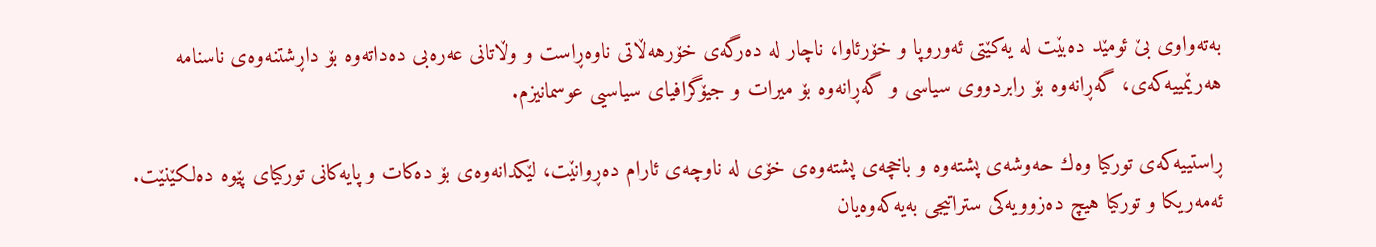به‌ته‌واوی بێ ئومێد ده‌بێت له‌ یه‌كێتی ئه‌وروپا و خۆرئاوا، ناچار له‌ ده‌رگه‌ی خۆرهه‌ڵاتی ناوه‌ڕاست و وڵاتانی عه‌ره‌بی ده‌داته‌وه‌ بۆ داڕشتنه‌وه‌ی ناسنامه‌ هه‌رێمییه‌كه‌ی، گه‌ڕانه‌وه‌ بۆ رابردووی سیاسی و گه‌ڕانه‌وه‌ بۆ میرات و جیۆگرافیای سیاسیی عوسمانیزم.

ڕاستییه‌كه‌ی توركیا وه‌ك حه‌وشه‌ی پشته‌وه‌ و باخچه‌ی پشته‌وه‌ی خۆی له‌ ناوچه‌ی ئارام ده‌ڕوانێت، لێكدانه‌وه‌ی بۆ ده‌كات و پایه‌كانی توركیای پێوه‌ ده‌لكێنێت. ئه‌مه‌ریكا و توركیا هیچ ده‌زوویه‌كی ستراتیجی به‌یه‌كه‌وه‌یان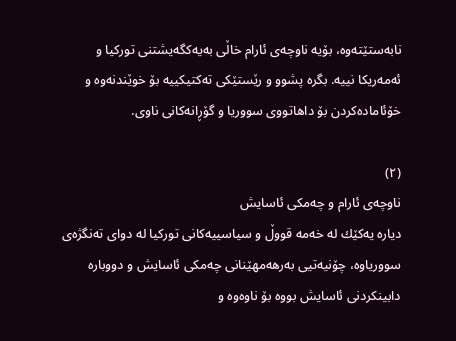نابه‌ستێته‌وه‌، بۆیه‌ ناوچه‌ی ئارام خاڵی به‌یه‌كگه‌یشتنی توركیا و ئه‌مه‌ریكا نییه‌. بگره‌ پشوو و رێستێكی ته‌كتیكییه‌ بۆ خوێندنه‌وه‌ و خۆئاماده‌كردن بۆ داهاتووی سووریا و گۆڕانه‌كانی ناوی.

(٢)
ناوچه‌ی ئارام و چه‌مكی ئاسایش
دیاره‌ یه‌كێك له‌ خه‌مه‌ قووڵ و سیاسییه‌كانی توركیا له‌ دوای ته‌نگژه‌ی سووریاوه‌، چۆنیه‌تیی به‌رهه‌مهێنانی چه‌مكی ئاسایش و دووباره‌ دابینكردنی ئاسایش بووه‌ بۆ ناوه‌وه‌ و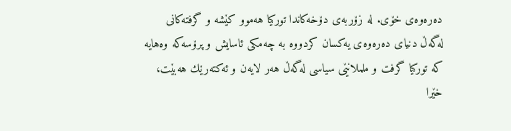ده‌ره‌وه‌ی خۆی. له‌ زۆربه‌ی دۆخه‌كاندا توركیا هه‌موو كێشه‌ و گرفته‌كانی له‌گه‌ڵ دنیای ده‌ره‌وه‌ی یه‌كسان كردووه‌ به‌ چه‌مكی ئاسایش و پرۆسه‌كه‌ وه‌هایه‌ كه‌ توركیا گرفت و ململانێی سیاسی له‌گه‌ڵ هه‌ر لایه‌ن و ئه‌كته‌رێك هه‌بێت، خێرا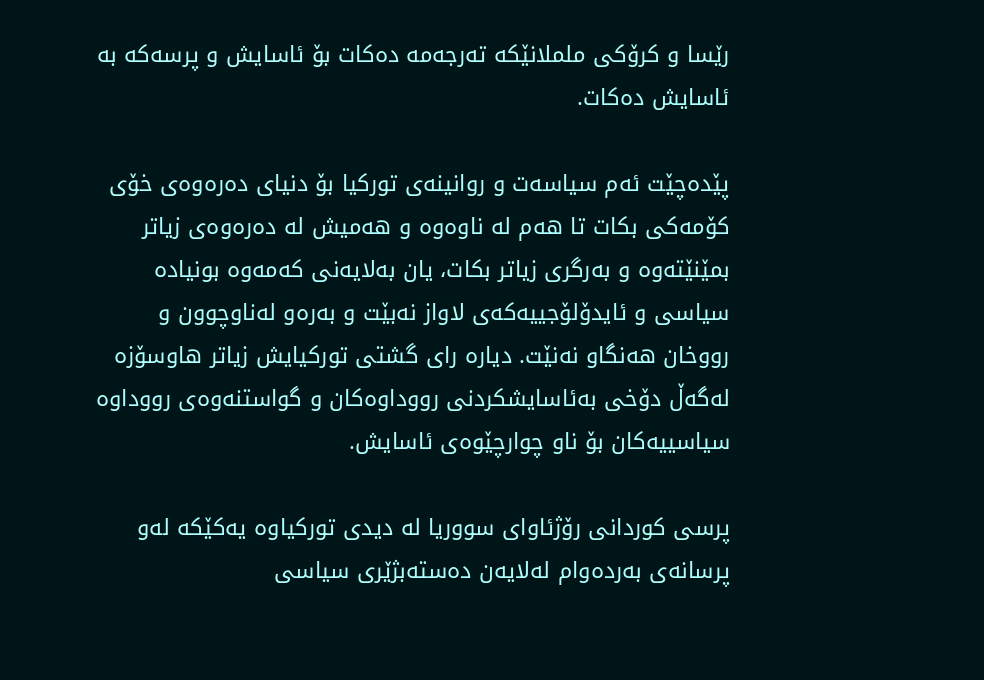رێسا و كرۆكی ململانێكه‌ ته‌رجه‌مه‌ ده‌كات بۆ ئاسایش و پرسه‌كه‌ به‌ ئاسایش ده‌كات.

پێده‌چێت ئه‌م سیاسه‌ت و روانینه‌ی توركیا بۆ دنیای ده‌ره‌وه‌ی خۆی كۆمه‌كی بكات تا هه‌م له‌ ناوه‌وه‌ و هه‌میش له‌ ده‌ره‌وه‌ی زیاتر بمێنێته‌وه‌ و به‌رگری زیاتر بكات، یان به‌لایه‌نی كه‌مه‌وه‌ بونیاده‌ سیاسی و ئایدۆلۆجییه‌كه‌ی لاواز نه‌بێت و به‌ره‌و له‌ناوچوون و رووخان هه‌نگاو نه‌نێت. دیاره‌ رای گشتی توركیایش زیاتر هاوسۆزه‌ له‌گه‌ڵ دۆخی به‌ئاسایشكردنی رووداوه‌كان و گواستنه‌وه‌ی رووداوه‌ سیاسییه‌كان بۆ ناو چوارچێوه‌ی ئاسایش.

پرسی كوردانی رۆژئاوای سووریا له‌ دیدی توركیاوه‌ یه‌كێكه‌ له‌و پرسانه‌ی به‌رده‌وام له‌لایه‌ن ده‌سته‌بژێری سیاسی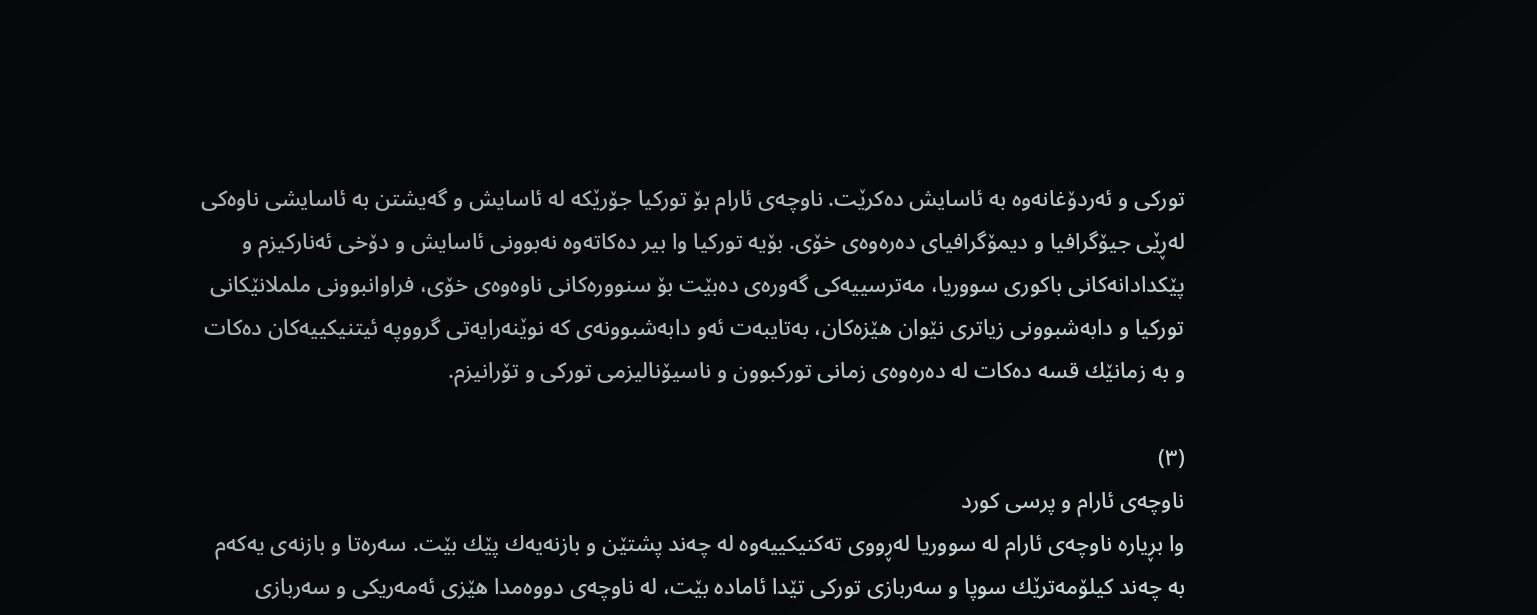توركی و ئه‌ردۆغانه‌وه‌ به‌ ئاسایش ده‌كرێت. ناوچه‌ی ئارام بۆ توركیا جۆرێكه‌ له‌ ئاسایش و گه‌یشتن به‌ ئاسایشی ناوه‌كی له‌ڕێی جیۆگرافیا و دیمۆگرافیای ده‌ره‌وه‌ی خۆی. بۆیه‌ توركیا وا بیر ده‌كاته‌وه‌ نه‌بوونی ئاسایش و دۆخی ئه‌ناركیزم و پێكدادانه‌كانی باكوری سووریا، مه‌ترسییه‌كی گه‌وره‌ی ده‌بێت بۆ سنووره‌كانی ناوه‌وه‌ی خۆی، فراوانبوونی ململانێكانی توركیا و دابه‌شبوونی زیاتری نێوان هێزه‌كان، به‌تایبه‌ت ئه‌و دابه‌شبوونه‌ی كه‌ نوێنه‌رایه‌تی گرووپه‌ ئیتنیكییه‌كان ده‌كات و به‌ زمانێك قسه‌ ده‌كات له‌ ده‌ره‌وه‌ی زمانی توركبوون و ناسیۆنالیزمی توركی و تۆرانیزم.

(٣)
ناوچه‌ی ئارام و پرسی كورد
وا بڕیاره‌ ناوچه‌ی ئارام له‌ سووریا له‌ڕووی ته‌كنیكییه‌وه‌ له‌ چه‌ند پشتێن و بازنه‌یه‌ك پێك بێت. سه‌ره‌تا و بازنه‌ی یه‌كه‌م به‌ چه‌ند كیلۆمه‌ترێك سوپا و سه‌ربازی توركی تێدا ئاماده‌ بێت، له‌ ناوچه‌ی دووه‌مدا هێزی ئه‌مه‌ریكی و سه‌ربازی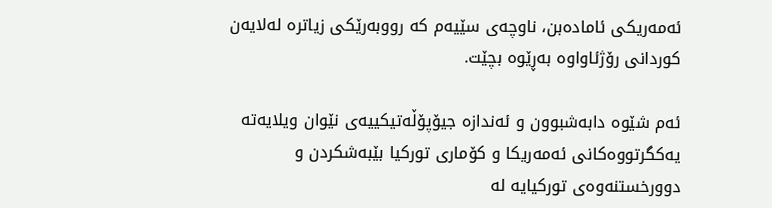ئه‌مه‌ریكی ئاماده‌بن، ناوچه‌ی سێیه‌م كه‌ رووبه‌رێكی زیاتره‌ له‌لایه‌ن كوردانی رۆژئاواوه‌ به‌ڕێوه‌ بچێت.

ئه‌م شێوه‌ دابه‌شبوون و ئه‌ندازه‌ جیۆپۆڵه‌تیكییه‌ی نێوان ویلایه‌ته‌ یه‌كگرتووه‌كانی ئه‌مه‌ریكا و كۆماری توركیا بێبه‌شكردن و دوورخستنه‌وه‌ی توركیایه‌ له‌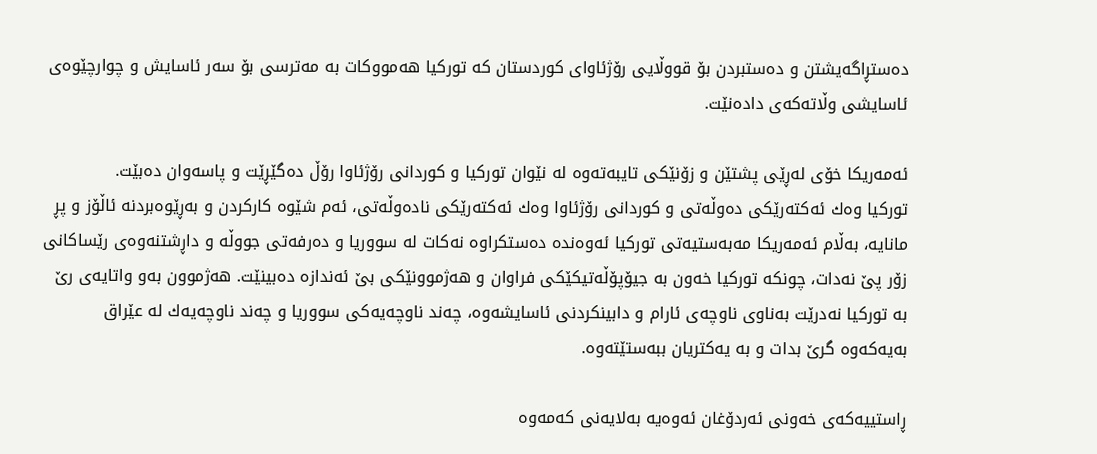ده‌ستڕاگه‌یشتن و ده‌ستبردن بۆ قووڵایی رۆژئاوای كوردستان كه‌ توركیا هه‌مووكات به‌ مه‌ترسی بۆ سه‌ر ئاسایش و چوارچێوه‌ی ئاسایشی وڵاته‌كه‌ی داده‌نێت.

ئه‌مه‌ریكا خۆی له‌ڕێی پشتێن و زۆنێكی تایبه‌ته‌وه‌ له‌ نێوان توركیا و كوردانی رۆژئاوا رۆڵ ده‌گێڕێت و پاسه‌وان ده‌بێت.
توركیا وه‌ك ئه‌كته‌رێكی ده‌وڵه‌تی و كوردانی رۆژئاوا وه‌ك ئه‌كته‌رێكی ناده‌وڵه‌تی، ئه‌م شێوه‌ كاركردن و به‌ڕێوه‌بردنه‌ ئاڵۆز و پڕ مانایه‌، به‌ڵام ئه‌مه‌ریكا مه‌به‌ستیه‌تی توركیا ئه‌وه‌نده‌ ده‌ستكراوه‌ نه‌كات له‌ سووریا و ده‌رفه‌تی جووڵه‌ و داڕشتنه‌وه‌ی رێساكانی زۆر پێ نه‌دات، چونكه‌ توركیا خه‌ون به‌ جیۆپۆڵه‌تیكێكی فراوان و هه‌ژموونێكی بێ ئه‌ندازه‌ ده‌بینێت. هه‌ژموون به‌و واتایه‌ی رێ به‌ توركیا نه‌درێت به‌ناوی ناوچه‌ی ئارام و دابینكردنی ئاسایشه‌وه‌، چه‌ند ناوچه‌یه‌كی سووریا و چه‌ند ناوچه‌یه‌ك له‌ عێراق به‌یه‌كه‌وه‌ گرێ بدات و به‌ یه‌كتریان ببه‌ستێته‌وه‌.

ڕاستییه‌كه‌ی خه‌ونی ئه‌ردۆغان ئه‌وه‌یه‌ به‌لایه‌نی كه‌مه‌وه‌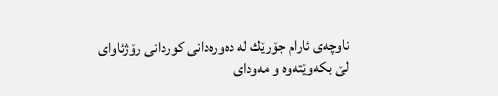ناوچه‌ی ئارام جۆرێك له‌ ده‌وره‌دانی كوردانی رۆژئاوای لێ بكه‌وێته‌وه‌ و مه‌ودای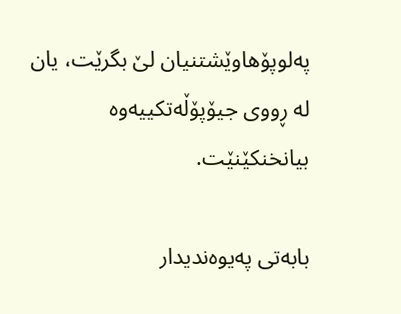په‌لوپۆهاوێشتنیان لێ بگرێت، یان له‌ ڕووی جیۆپۆڵه‌تكییه‌وه‌ بیانخنكێنێت.

بابه‌تی په‌یوه‌ندیدار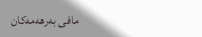مافی به‌رهه‌مه‌كان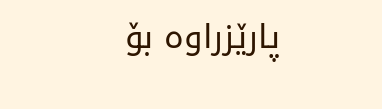پارێزراوه‌ بۆ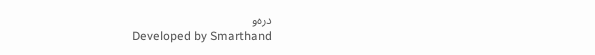دره‌و
Developed by Smarthand